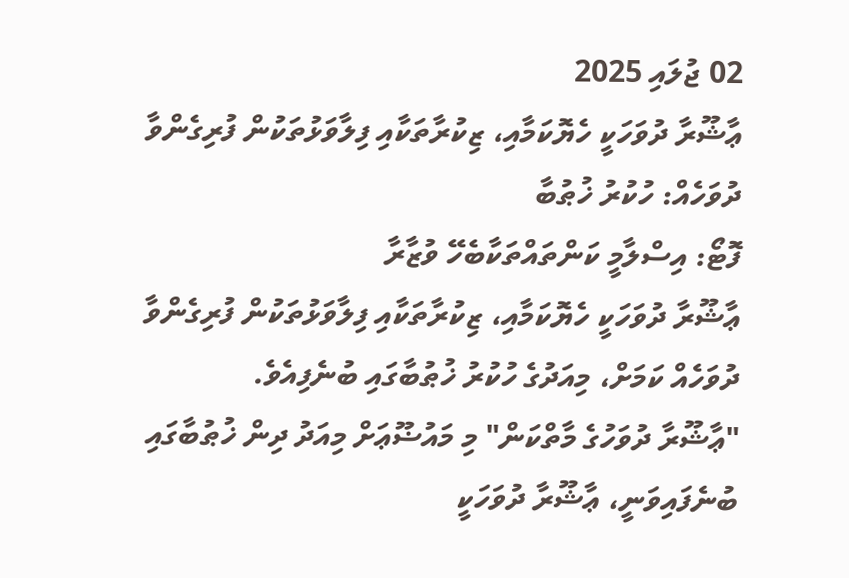02 ޖުލައި 2025
ޢާޝޫރާ ދުވަހަކީ ހެޔޮކަމާއި، ޒިކުރާތަކާއި ފިލާވަޅުތަކުން ފުރިގެންވާ ދުވަހެއް: ހުކުރު ޚުޠުބާ
ފޮޓޯ: އިސްލާމީ ކަންތައްތަކާބެހޭ ވުޒާރާ
ޢާޝޫރާ ދުވަހަކީ ހެޔޮކަމާއި، ޒިކުރާތަކާއި ފިލާވަޅުތަކުން ފުރިގެންވާ ދުވަހެއް ކަމަށް، މިއަދުގެ ހުކުރު ޚުޠުބާގައި ބުނެފިއެވެ.
"ޢާޝޫރާ ދުވަހުގެ މާތްކަން" މި މައުޟޫޢަށް މިއަދު ދިން ޚުޠުބާގައި ބުނެފައިވަނީ، ޢާޝޫރާ ދުވަހަކީ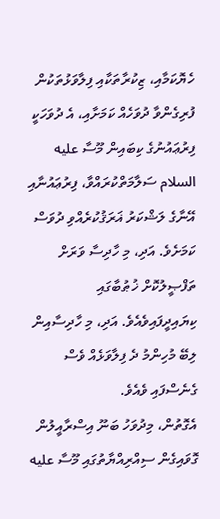ހެޔޮކަމާއި، ޒިކުރާތަކާއި ފިލާވަޅުތަކުން ފުރިގެންވާ ދުވަހެއް ކަމަށާއި، އެ ދުވަހަކީ ފިރުޢައުނުގެ ކިބައިން މޫސާ عليه السلام ސަލާމަތްކުރައްވާ، ފިރުޢައުނާއި އޭނާގެ ލަޝްކަރު ޣަރަޤުކުރެއްވި ދުވަސް ކަމަށެވެ. އަދި، މި ހާދިސާ ވަރަށް ތަފްޞީލުކޮށް ޚުޠުބާގައި ކިޔައިދީފައިވެއެވެ. އަދި، މި ހާދިސާއިން ލިބޭ މުހިންމު ދެ ފިލާވަޅެއް ވެސް ގެނެސްފައި ވެއެވެ.
އެގޮތުން، މިދުވަހު ބަނޫ އިސްރާއީލުން ގޮވައިގެން ސިއްރިއްޔާތުގައި މޫސާ عليه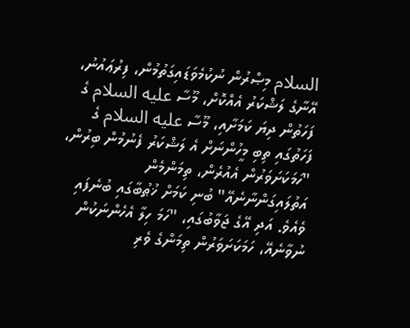السلام މިޞްރުން ނުކުމެވަޑައިގަތުމުން، ފިރުޢައުނު، އޭނާގެ ލަޝްކަރު އެއްކޮށް، މޫސާ عليه السلام ގެ ފަހަތުން ދިޔަ ކަމަށާއި، މޫސާ عليه السلام ގެ ފަހަތުގައި ތިބި މީހުންނަށް އެ ލަޝްކަރު ފެނުމުން ބިރުން، "ހަމަކަށަވަރުން އެއުރެން، ތިމަންމެން އަތުލައިގަންނާނެއޭ" ބުނި ކަމަށް ޚުޠުބާގައި ބުނެފައި ވެއެވެ. އަދި އޭގެ ޖަވާބުގައި، "ހަމަ ހިލާ އެހެންނަކުން ނުވާނެއޭ، ހަމަކަށަވަރުން ތިމަންގެ ވެރި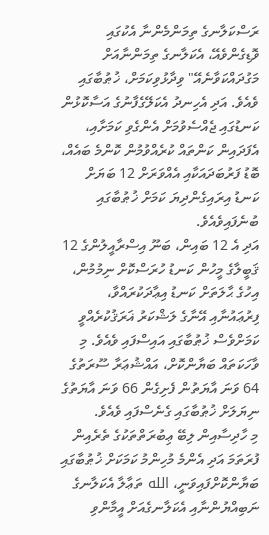ރަސްކަލާނގެ ތިމަންމެންނާ އެކުގައި ވޮޑިގެންވެއޭ، އެކަލާނގެ ތިމަންނާއަށް މަގުދައްކަވާނެއޭ" ވިދާޅުވިކަމަށް، ޚުޠުބާގައި ވެއެވެ. އަދި އެހިނދު އެކަލޭގެފާނުގެ އަސާކޮޅުން ކަނޑުގައި ޖެއްސެވުމަށް އެންގެވި ކަމަށާއި، އެފަދައިން ކަންތައް ކުރެއްވުމުން ކޮންމެ ބައެއް، ބޮޑު ފަރުބަދައަކާއި އެއްވަރަށް 12 ބަޔަށް ކަނޑު އިރައިގެންދިޔަ ކަމަށް ޚުޠުބާގައި ބުނެފައިވެއެވެ.
އަދި އެ 12 ބައިން، ބަނޫ އިސްރާއީލުންގެ 12 ޤަބީލާގެ މީހުން ކަނޑު ހުރަސްކޮށް ނިމުމުން، އިހުގެ ޙާލަތަށް ކަނޑު އިޢާދަކުރައްވާ، ފިރުޢައުނާއި އޭނާގެ ލަޝްކަރު ޣަރަޤުކުރެއްވީ ކަމަށްވެސް ޚުޠުބާގައި އައިސްފައި ވެއެވެ. މި ވާހަކަތައް ބަޔާންކޮށް، އައްޝުޢަރާ ސޫރަތުގެ 64 ވަނަ އާޔަތުން ފެށިގެން 66 ވަނަ އާޔަތުގެ ނިޔަލަށް ޚުޠުބާގައި ގެނެސްފައި ވެއެވެ.
މި ހާދިސާއިން ލިބޭ ޢިބުރަތްތަކުގެ ތެރެއިން ފުރަތަމަ އަދި އެންމެ މުހިންމު ކަމަކަށް ޚުޠުބާގައި ބަޔާންކޮށްފައިވަނީ، الله ތަޢާލާ އެކަލާނގެ ނަބިއްޔުންނާއި އެކަލާނގެއަށް އީމާންވި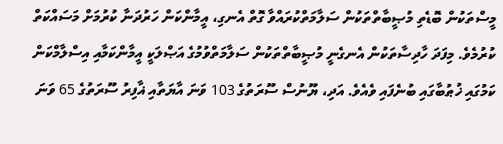މީސްތަކުން ބޮޑެތި މުޞީބާތްތަކުން ސަލާމަތްކުރައްވާ ގޮތް އެނގި، އީމާންކަން ހަރުދަނާ ކުރުމަށް މަސައްކަތް ކުރުމެވެ. މިފަދަ ހާދިސާތަކުން އެނގެނީ މުޞީބާތްތަކުން ސަލާމަތްވުމުގެ އަޞްލަކީ އީމާންކަމާއި އިސްލާމްކަން ކަމުގައި ޚުޠުބާގައި ބުނެފައި ވެއެވެ. އަދި، ޔޫނުސް ސޫރަތުގެ 103 ވަނަ އާޔަތާއި ޣާފިރު ސޫރަތުގެ 65 ވަނަ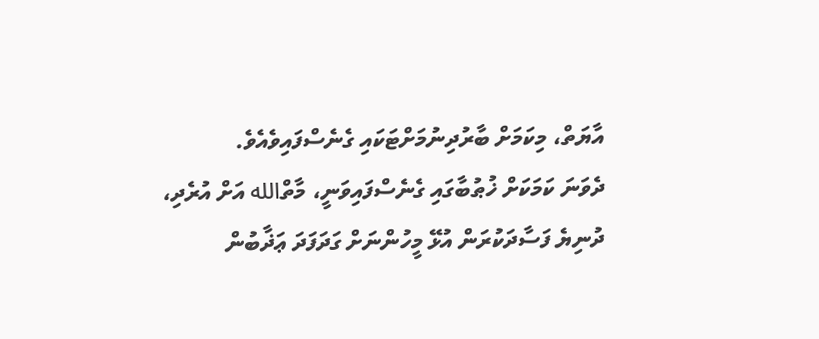އާޔަތް، މިކަމަށް ބާރުދިނުމަށްޓަކައި ގެނެސްފައިވެއެވެ.
ދެވަނަ ކަމަކަށް ޚުޠުބާގައި ގެނެސްފައިވަނީ، މާތްالله އަށް އުރެދި، ދުނިޔެ ފަސާދަކުރަން އުޅޭ މީހުންނަށް ގަދަފަދަ ޢަޛާބުން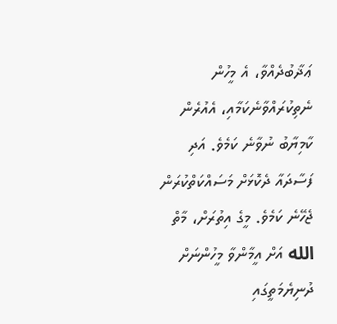ޢަޛާބުދެއްވާ، އެ މީހުން ނެތިކުރައްވާނެކަމާއި، އެއުރެން ކާމިޔާބު ނުވާނެ ކަމެވެ. އަދި ފަސާދައާ ދެކޮޅަށް މަސައްކަތްކުރަން ޖެހޭނެ ކަމެވެ. މީގެ އިތުރަށް، މާތް الله އަށް އީމާންވާ މީހުންނަށް ދުނިޔެމަތީގައި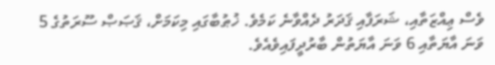ވެސް ޢިއްޒަތާއި، ޝަރަފާއި ޤަދަރު ދެއްވާނެ ކަމެވެ. ޚުޠުބާގައި މިކަމަށް، ޤަޞަޞް ސޫރަތުގެ 5 ވަނަ އާޔަތާއި 6 ވަނަ އާޔަތުން ބާރުދީފައިވެއެވެ.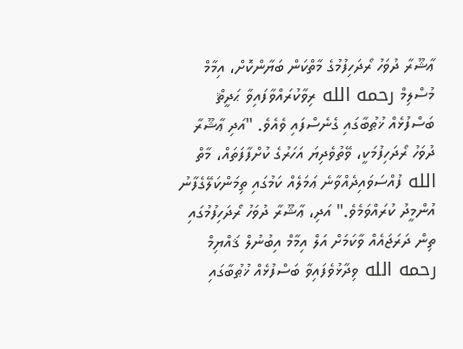ޢާޝޫރާ ދުވަހު ރޯދަހިފުމުގެ މާތްކަން ބަޔާންކޮށް، އިމާމް މުސްލިމް رحمه الله ރިވާކުރައްވާފައިވާ ޙަދީޘް ބަސްފުޅެއް ޚުޠުބާގައި ގެނެސްފައި ވެއެވެ. "އަދި ޢާޝޫރާ ދުވަހު ރޯދަހިފުމަކީ، ވޭތުވެދިޔަ އަހަރުގެ ކުށްފާފަތައް، މާތް الله ފުއްސަވައިދެއްވާނެ ޢަމަލެއް ކަމުގައި ތިމަންކަލޭގެފާނު އުންމީދު ކުރައްވަމެވެ." އަދި، ޢާޝޫރާ ދުވަހު ރޯދަހިފުމުގައި ތިން ދަރަޖައެއް ވާކަމަށް އަލް އިމާމް އިބުނުލް ޤައްޔިމް رحمه الله ވިދާޅުވެފައިވާ ބަސްފުޅެއް ޚުޠުބާގައި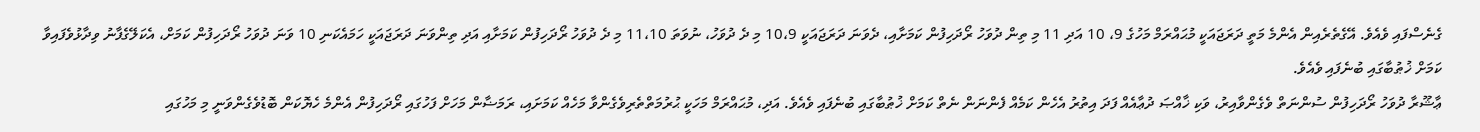ގެނެސްފައި ވެއެވެ. އޭގެތެރެއިން އެންމެ މަތީ ދަރަޖައަކީ މުޙައްރަމް މަހުގެ 9، 10 އަދި 11 މި ތިން ދުވަހު ރޯދަހިފުން ކަމަށާއި، ދެވަނަ ދަރަޖައަކީ 10،9 މި ދެ ދުވަހު، ނުވަތަ 11،10 މި ދެ ދުވަހު ރޯދަހިފުން ކަމަށާއި އަދި ތިންވަނަ ދަރަޖައަކީ ހަމައެކަނި 10 ވަނަ ދުވަހު ރޯދަހިފުން ކަމަށް، އެކަލޭގެފާނު ވިދާޅުވެފައިވާ ކަމަށް ޚުޠުބާގައި ބުނެފައި ވެއެވެ.
ޢާޝޫރާ ދުވަހު ރޯދަހިފުން ސުންނަތް ވެގެންވާއިރު، ވަކި ޚާއްޞަ ދުޢާއެއް ފަދަ އިތުރު އެހެން ކަމެއް ފެންނަން ނެތް ކަމަށް ޚުޠުބާގައި ބުނެފައި ވެއެވެ. އަދި، މުޙައްރަމް މަހަކީ ޙުރުމަތްތެރިވެގެންވާ މަހެއް ކަމަށައި، ރަމަޟާން މަހަށް ފަހުގައި ރޯދަހިފުން އެންމެ ހެޔޮކަން ބޮޑުވެގެންވަނީ މި މަހުގައި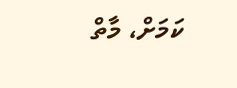ކަމަށް، މާތް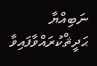ނަބިއްޔާ ޙަދީޘްކުރައްވާފައިވާ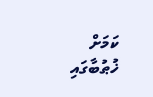ކަމަށް ޚުޠުބާގައި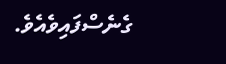ގެނެސްފައިވެއެވެ.